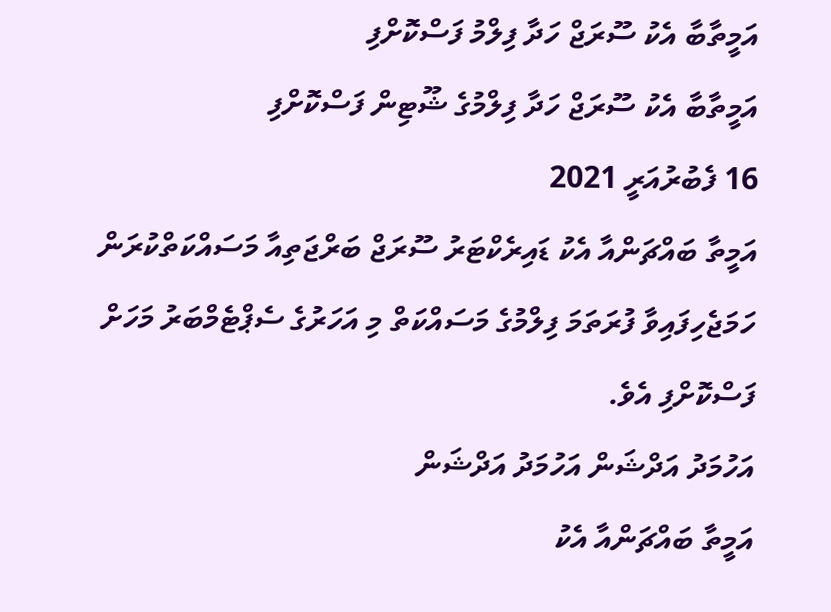އަމީތާބާ އެކު ސޫރަޖް ހަދާ ފިލްމު ފަސްކޮށްފި
އަމީތާބާ އެކު ސޫރަޖް ހަދާ ފިލްމުގެ ޝޫޓިން ފަސްކޮށްފި
16 ފެބުރުއަރީ 2021
އަމީތާ ބައްޗަންއާ އެކު ޑައިރެކްޓަރު ސޫރަޖް ބަރްޖަތިއާ މަސައްކަތްކުރަން ހަމަޖެހިފައިވާ ފުރަތަމަ ފިލްމުގެ މަސައްކަތް މި އަހަރުގެ ސެޕްޓެމްބަރު މަހަށް ފަސްކޮށްފި އެވެ.
އަހުމަދު އަދްޝަން އަހުމަދު އަދްޝަން
އަމީތާ ބައްޗަންއާ އެކު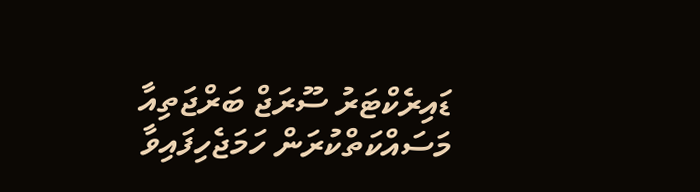ޑައިރެކްޓަރު ސޫރަޖް ބަރްޖަތިއާ މަސައްކަތްކުރަން ހަމަޖެހިފައިވާ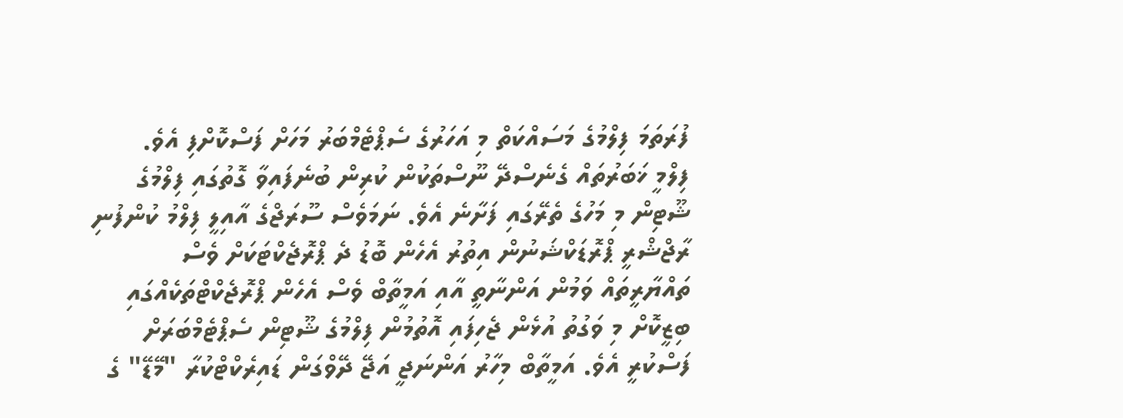ފުރަތަމަ ފިލްމުގެ މަސައްކަތް މި އަހަރުގެ ސެޕްޓެމްބަރު މަހަށް ފަސްކޮށްފި އެވެ.
ފިލްމީ ޚަބަރުތައް ގެނެސްދޭ ނޫސްތަކުން ކުރިން ބުނެފައިވާ ގޮތުގައި ފިލްމުގެ ޝޫޓިން މި މަހުގެ ތެރޭގައި ފަށާނެ އެވެ. ނަމަވެސް ސޫރަޖްގެ އާއިލީ ފިލްމު ކުންފުނި ރާޖްޝްރީ ޕްރޮޑަކްޝަނުން އިތުރު އެހެން ބޮޑު ދެ ޕްރޮޖެކްޓަކަށް ވެސް ތައްޔާރީތައް ވަމުން އަންނާތީ އާއި އަމީތާބް ވެސް އެހެން ޕްރޮޖެކްޓްތަކެއްގައި ބިޒީކޮށް މި ވަގުތު އުޅެން ޖެހިފައި އޮތުމުން ފިލްމުގެ ޝޫޓިން ސެޕްޓެމްބަރަށް ފަސްކުރީ އެވެ. އަމީތާބް މިހާރު އަންނަޖީ އަޖޭ ދޭވްގަން ޑައިރެކްޓްކުރާ "މޭޑޭ" ގެ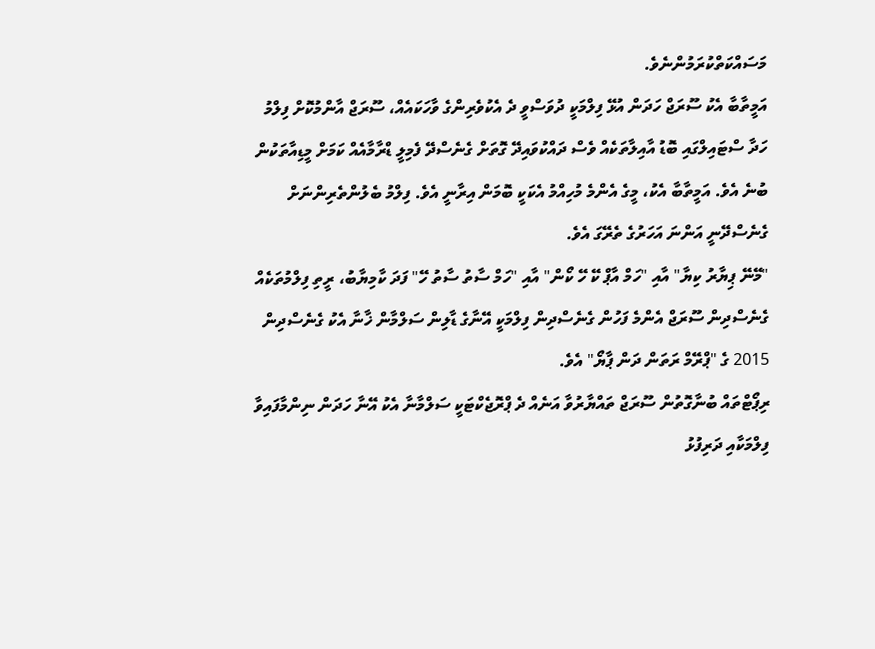މަސައްކަތްކުރަމުންނެވެ.
އަމީތާބާ އެކު ސޫރަޖް ހަދަން އުޅޭ ފިލްމަކީ ދުވަސްވީ ދެ އެކުވެރިންގެ ވާހަކައެއް، ސޫރަޖް އާންމުކޮށް ފިލްމު ހަދާ ސްޓައިލްގައި ބޮޑު އާއިލާތަކެއް ވެސް ދައްކުވައިދޭ ގޮތަށް ގެނެސްދޭ ފެމިލީ ޑްރާމާއެއް ކަމަށް މީޑިއާތަކުން ބުނެ އެވެ. އަމީތާބާ އެކު، މީގެ އެންމެ މުހިއްމު އެކަކީ ބޮމަން އިރާނީ އެވެ. ފިލްމު ބެލުންތެރިންނަށް ގެނެސްދޭނީ އަންނަ އަހަރުގެ ތެރޭގަ އެވެ.
"މޭނޭ ޕިޔާރު ކިޔާ" އާއި "ހަމް އާޕް ކޭ ހޭ ކޯން" އާއި "ހަމް ސާތު ސާތު ހޭ" ފަދަ ކާމިޔާބު، ރީތި ފިލްމުތަކެއް ގެނެސްދިން ސޫރަޖް އެންމެ ފަހުން ގެނެސްދިން ފިލްމަކީ އޭނާގެ ޑާލިން ސަލްމާން ޚާނާ އެކު ގެނެސްދިން 2015 ގެ "ޕްރޭމް ރަތަން ދަން ޕާޔޯ" އެވެ.
ރިޕޯޓްތައް ބުނާގޮތުން ސޫރަޖް ތައްޔާރުވާ އަނެއް ދެ ޕްރޮޖެކްޓަކީ ސަލްމާނާ އެކު އޭނާ ހަދަން ނިންމާފައިވާ ފިލްމަކާއި ދަރިފުޅު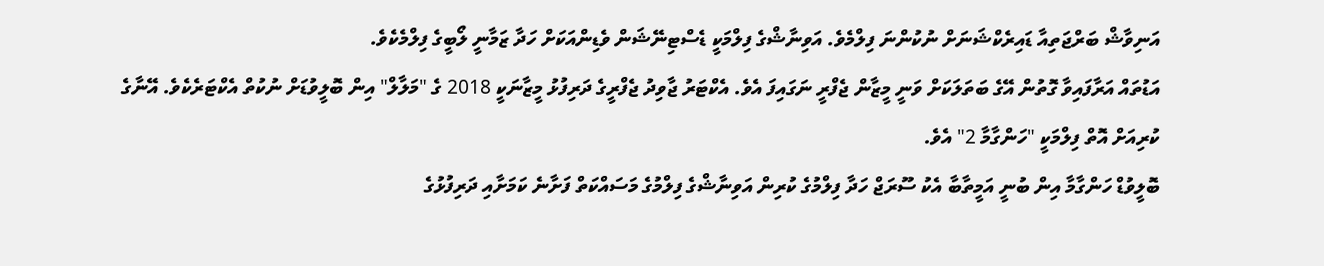އަނިވާޝް ބަރްޖަތިއާ ޑައިރެކްޝަނަށް ނުކުންނަ ފިލްމެވެ. އަވިނާޝްގެ ފިލްމަކީ ޑެސްޓިނޭޝަން ވެޑިންއަކަށް ހަދާ ޒަމާނީ ލޯބީގެ ފިލްމެކެވެ.
އަޑުތައް އަރާފައިވާ ގޮތުން އޭގެ ބަތަލަކަށް ވަނީ މީޒާން ޖެފްރީ ނަގައިފަ އެވެ. އެކްޓަރު ޖާވިދު ޖެފްރީގެ ދަރިފުޅު މީޒާނަކީ 2018 ގެ "މަލާލް" އިން ބޮލީވުޑަށް ނުކުތް އެކްޓަރެކެވެ. އޭނާގެ ކުރިއަށް އޮތް ފިލްމަކީ "ހަންގާމާ 2" އެވެ.
ބޮލީވުޑް ހަންގާމާ އިން ބުނީ އަމީތާބާ އެކު ސޫރަޖް ހަދާ ފިލްމުގެ ކުރިން އަވިނާޝްގެ ފިލްމުގެ މަސައްކަތް ފަށާނެ ކަމަށާއި ދަރިފުޅުގެ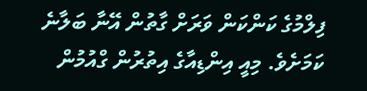ފިލްމުގެ ކަންކަން ވަރަށް ގާތުން އޭނާ ބަލާނެ ކަމަށެވެ. މިއީ އިންޑިއާގެ އިތުރުން ގްއުމުން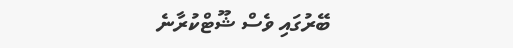ބޭރުގައި ވެސް ޝޫޓްކުރާނެ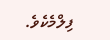ފިލްމެކެވެ.